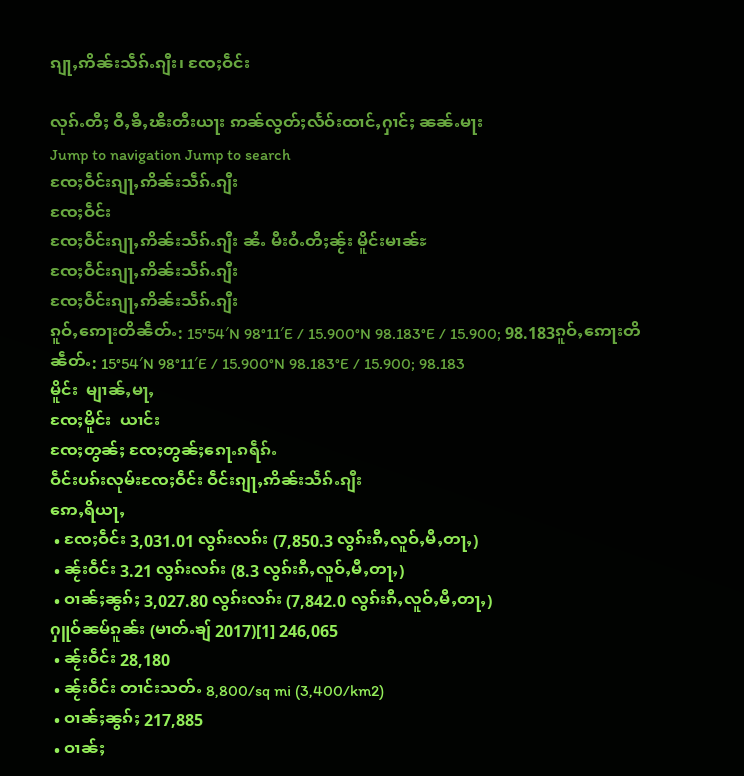ၵျႃႇဢိၼ်းသဵၵ်ႉၵျီး၊ ၸႄႈဝဵင်း

လုၵ်ႉတီႈ ဝီႇၶီႇၽီးတီးယႃး ဢၼ်လွတ်ႈလႅဝ်းထၢင်ႇႁၢင်ႈ ၼၼ်ႉမႃး
Jump to navigation Jump to search
ၸႄႈဝဵင်းၵျႃႇဢိၼ်းသဵၵ်ႉၵျီး
ၸႄႈဝဵင်း
ၸႄႈဝဵင်းၵျႃႇဢိၼ်းသဵၵ်ႉၵျီး ၼႆႉ မီးဝႆႉတီႈၼႂ်း မိူင်းမၢၼ်ႊ
ၸႄႈဝဵင်းၵျႃႇဢိၼ်းသဵၵ်ႉၵျီး
ၸႄႈဝဵင်းၵျႃႇဢိၼ်းသဵၵ်ႉၵျီး
ၵူဝ်ႇဢေႃးတိၼဵတ်ႉ: 15°54′N 98°11′E / 15.900°N 98.183°E / 15.900; 98.183ၵူဝ်ႇဢေႃးတိၼဵတ်ႉ: 15°54′N 98°11′E / 15.900°N 98.183°E / 15.900; 98.183
မိူင်း  မျၢၼ်ႇမႃႇ
ၸႄႈမိူင်း  ယၢင်း
ၸႄႈတွၼ်ႈ ၸႄႈတွၼ်ႈၵေႃႉၵရဵၵ်ႉ
ဝဵင်းပၵ်းလုမ်းၸႄႈဝဵင်း ဝဵင်းၵျႃႇဢိၼ်းသဵၵ်ႉၵျီး
ဢေႇရိယႃႇ
 • ၸႄႈဝဵင်း 3,031.01 လွၵ်းလၵ်း (7,850.3 လွၵ်းၵီႇလူဝ်ႇမီႇတႃႇ)
 • ၼႂ်းဝဵင်း 3.21 လွၵ်းလၵ်း (8.3 လွၵ်းၵီႇလူဝ်ႇမီႇတႃႇ)
 • ဝၢၼ်ႈၼွၵ်ႈ 3,027.80 လွၵ်းလၵ်း (7,842.0 လွၵ်းၵီႇလူဝ်ႇမီႇတႃႇ)
ႁူဝ်ၼမ်ၵူၼ်း (မၢတ်ႉၶျ် 2017)[1] 246,065
 • ၼႂ်းဝဵင်း 28,180
 • ၼႂ်းဝဵင်း တၢင်းသတ်ႉ 8,800/sq mi (3,400/km2)
 • ဝၢၼ်ႈၼွၵ်ႈ 217,885
 • ဝၢၼ်ႈ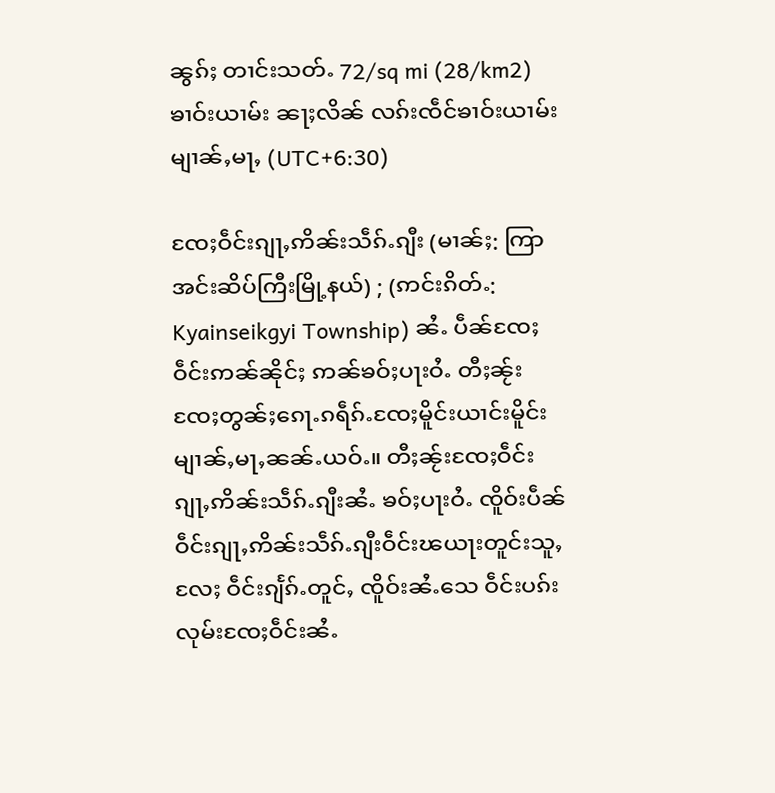ၼွၵ်ႈ တၢင်းသတ်ႉ 72/sq mi (28/km2)
ၶၢဝ်းယၢမ်း ၼႃႈလိၼ် လၵ်းၸဵင်ၶၢဝ်းယၢမ်းမျၢၼ်ႇမႃႇ (UTC+6:30)

ၸႄႈဝဵင်းၵျႃႇဢိၼ်းသဵၵ်ႉၵျီး (မၢၼ်ႈ: ကြာအင်းဆိပ်ကြီးမြို့နယ်) ; (ဢင်းၵိတ်ႉ: Kyainseikgyi Township) ၼႆႉ ပဵၼ်ၸႄႈဝဵင်းဢၼ်ၼိုင်ႈ ဢၼ်ၶဝ်ႈပႃးဝႆႉ တီႈၼႂ်း ၸႄႈတွၼ်ႈၵေႃႉၵရဵၵ်ႉၸႄႈမိူင်းယၢင်းမိူင်းမျၢၼ်ႇမႃႇၼၼ်ႉယဝ်ႉ။ တီႈၼႂ်းၸႄႈဝဵင်းၵျႃႇဢိၼ်းသဵၵ်ႉၵျီးၼႆႉ ၶဝ်ႈပႃးဝႆႉ ၸိူဝ်းပဵၼ် ဝဵင်းၵျႃႇဢိၼ်းသဵၵ်ႉၵျီးဝဵင်းၽယႃးတူင်းသူႇ လႄႈ ဝဵင်းၵျႅၵ်ႉတူင်ႇ ၸိူဝ်းၼႆႉသေ ဝဵင်းပၵ်းလုမ်းၸႄႈဝဵင်းၼႆႉ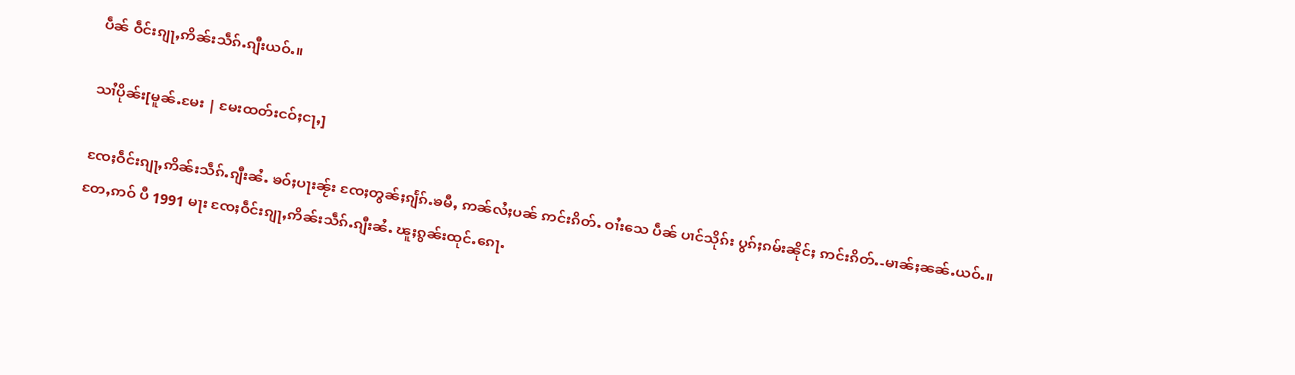ပဵၼ် ဝဵင်းၵျႃႇဢိၼ်းသဵၵ်ႉၵျီးယဝ်ႉ။

သၢႆပိုၼ်း[မူၼ်ႉမႄး | မႄးထတ်းငဝ်ႈငႃႇ]

ၸႄႈဝဵင်းၵျႃႇဢိၼ်းသဵၵ်ႉၵျီးၼႆႉ ၶဝ်ႈပႃးၼႂ်း ၸႄႈတွၼ်ႈၵျႅၵ်ႉၶမီႇ ဢၼ်လႆႈပၼ် ဢင်းၵိတ်ႉ ဝၢႆးသေ ပဵၼ် ပၢင်သိုၵ်း ပွၵ်ႈၵမ်းၼိုင်ႈ ဢင်းၵိတ်ႉ-မၢၼ်ႈၼၼ်ႉယဝ်ႉ။ တႄႇဢဝ် ပီ 1991 မႃး ၸႄႈဝဵင်းၵျႃႇဢိၼ်းသဵၵ်ႉၵျီးၼႆႉ ၽူႈၵွၼ်းထုင်ႉၵေႃႉ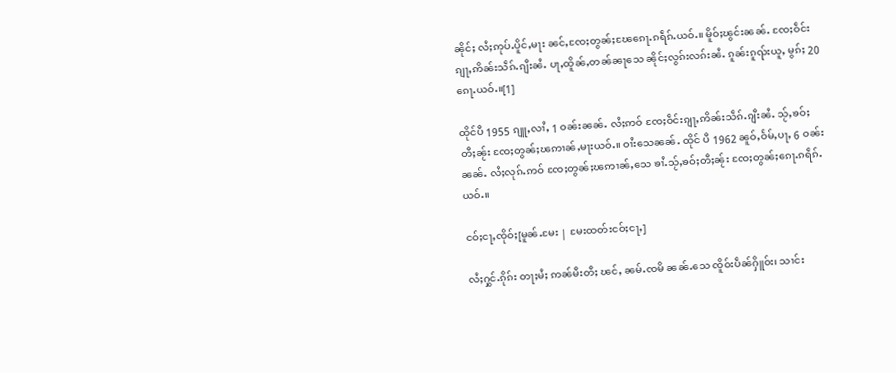ၼိုင်ႈ လႆႈဢုပ်ႉပိူင်ႇမႃး ၼင်ႇၸႄႈတွၼ်ႈၽႄၵေႃႉၵရဵၵ်ႉယဝ်ႉ။ မိူဝ်ႈၽွင်းၼၼ်ႉ ၸႄႈဝဵင်းၵျႃႇဢိၼ်းသဵၵ်ႉၵျီးၼႆႉ ပႃႇထိူၼ်ႇတၼ်ၼႃသေ ၼိုင်ႈလွၵ်းလၵ်းၼႆႉ ၵူၼ်းၵူၺ်းယူႇ မွၵ်ႈ 20 ၵေႃႉယဝ်ႉ။[1]

ထိုင်ပီ 1955 ၵျူႇလၢႆႇ 1 ဝၼ်းၼၼ်ႉ လႆႈဢဝ် ၸႄႈဝဵင်းၵျႃႇဢိၼ်းသဵၵ်ႉၵျီးၼႆႉ သႂ်ႇၶဝ်ႈတီႈၼႂ်း ၸႄႈတွၼ်ႈၽဢၢၼ်ႇမႃးယဝ်ႉ။ ဝၢႆးသေၼၼ်ႉ ထိုင် ပီ 1962 ၼူဝ်ႇဝႅမ်ႇပႃႇ 6 ဝၼ်းၼၼ်ႉ လႆႈလုၵ်ႉဢဝ် ၸႄႈတွၼ်ႈၽဢၢၼ်ႇသေ ၶၢႆႉသႂ်ႇၶဝ်ႈတီႈၼႂ်း ၸႄႈတွၼ်ႈၵေႃႉၵရဵၵ်ႉယဝ်ႉ။

ငဝ်ႈငႃႇၸိုဝ်ႈ[မူၼ်ႉမႄး | မႄးထတ်းငဝ်ႈငႃႇ]

လႆႈႁွင်ႉၵိုၵ်း တႃႈမႆႈ ဢၼ်မီးတီႈ ၽင်ႇ ၼမ်ႉၸမိ ၼၼ်ႉသေ ၸိူဝ်းပဵၼ်ႁိူဝ်း၊ သၢင်း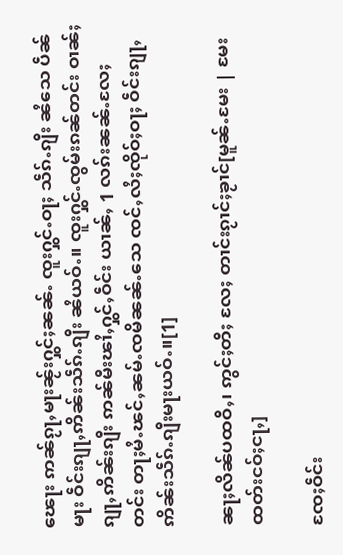ၽေႃး ဢၼ်ၵႂႃႇမႃးၼႂ်းႁွင်ႈၼၼ်ႉ ၸူးႁွင်ႉဝႃႈ သဵၵ်ႉၵျီး ၼႆသေ ပဵၼ်မႃး ဝဵင်းၵျႃႇဢိၼ်းသဵၵ်ႉၵျီး ၼႆယဝ်ႉ။ ၸူးႁွင်ႉၸွမ်းၵၼ်တင်း ဝၢၼ်ႈၵျႃႇဢိၼ်းၵျီး ဢၼ်မီးၽၢႆႇႁွင်ႇဝဵင်း ယၢၼ်ႇ 1 လၵ်းၼၼ်ႉလႄႈ တင်း တႃႈမႆႉၽင်ႇၼမ်ႉၸမိၼၼ်ႉသေ ၸင်ႇလႆႈၸိုဝ်ႈဝႃႈ ဝဵင်းၵျႃႇဢိၼ်းသဵၵ်ႉၵျီးမႃးယဝ်ႉ။[1]

ၼႃႈလိၼ်ပထဝီႇ၊ ဢွင်ႈတီႈ လႄႈ တၢင်းၵႂၢင်ႈၶႂၢင်[မူၼ်ႉမႄး | မႄးထတ်းငဝ်ႈငႃႇ]

ၸႄႈဝဵင်း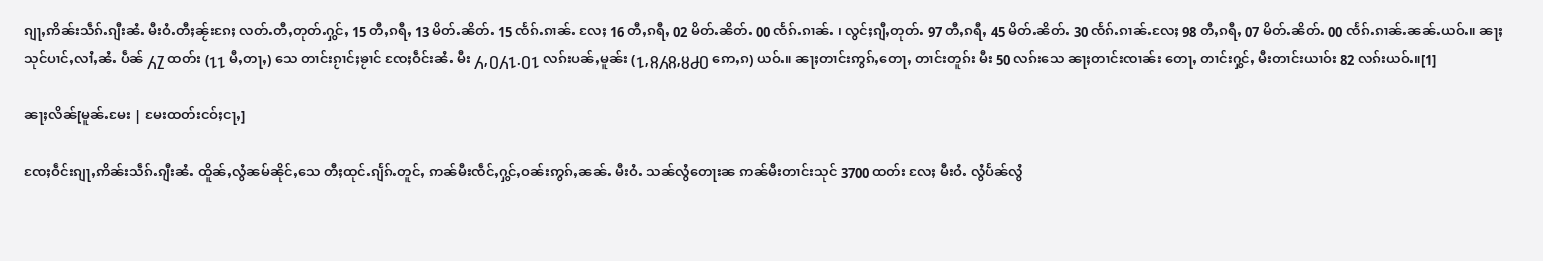ၵျႃႇဢိၼ်းသဵၵ်ႉၵျီးၼႆႉ မီးဝႆႉတီႈၼႂ်းၵႄႈ လတ်ႉတီႇတုတ်ႉႁွင်ႇ 15 တီႇၵရီႇ 13 မိတ်ႉၼိတ်ႉ 15 ၸႅၵ်ႉၵၢၼ်ႉ လႄႈ 16 တီႇၵရီႇ 02 မိတ်ႉၼိတ်ႉ 00 ၸႅၵ်ႉၵၢၼ်ႉ ၊ လွင်ႈၵျီႇတုတ်ႉ 97 တီႇၵရီႇ 45 မိတ်ႉၼိတ်ႉ 30 ၸႅၵ်ႉၵၢၼ်ႉလႄႈ 98 တီႇၵရီႇ 07 မိတ်ႉၼိတ်ႉ 00 ၸႅၵ်ႉၵၢၼ်ႉၼၼ်ႉယဝ်ႉ။ ၼႃႈသုင်ပၢင်ႇလၢႆႇၼႆႉ ပဵၼ် ႓႗ ထတ်း (႑႑ မီႇတႃႇ) သေ တၢင်းၵႂၢင်ႈၶႂၢင် ၸႄႈဝဵင်းၼႆႉ မီး ႓,႐႓႑.႐႑ လၵ်းပၼ်ႇမူၼ်း (႑,႙႓႙,႘႕႐ ဢေႇၵ) ယဝ်ႉ။ ၼႃႈတၢင်းဢွၵ်ႇတေႃႇ တၢင်းတူၵ်း မီး 50 လၵ်းသေ ၼႃႈတၢင်းၸၢၼ်း တေႃႇ တၢင်းႁွင်ႇ မီးတၢင်းယၢဝ်း 82 လၵ်းယဝ်ႉ။[1]

ၼႃႈလိၼ်[မူၼ်ႉမႄး | မႄးထတ်းငဝ်ႈငႃႇ]

ၸႄႈဝဵင်းၵျႃႇဢိၼ်းသဵၵ်ႉၵျီးၼႆႉ ထိူၼ်ႇလွႆၼမ်ၼိုင်ႇသေ တီႈထုင်ႉၵျႅၵ်ႉတူင်ႇ ဢၼ်မီးၸဵင်ႇႁွင်ႇဝၼ်းဢွၵ်ႇၼၼ်ႉ မီးဝႆႉ သၼ်လွႆတေႃးၼ ဢၼ်မီးတၢင်းသုင် 3700 ထတ်း လႄႈ မီးဝႆႉ လွႆပႅၼ်လွႆ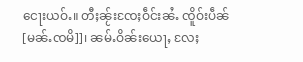ငေႃးယဝ်ႉ။ တီႈၼႂ်းၸႄႈဝဵင်းၼႆႉ ၸိူဝ်းပဵၼ် [မၼ်ႉၸမိ]]၊ ၼမ်ႉဝိၼ်းယေႃႇ လႄႈ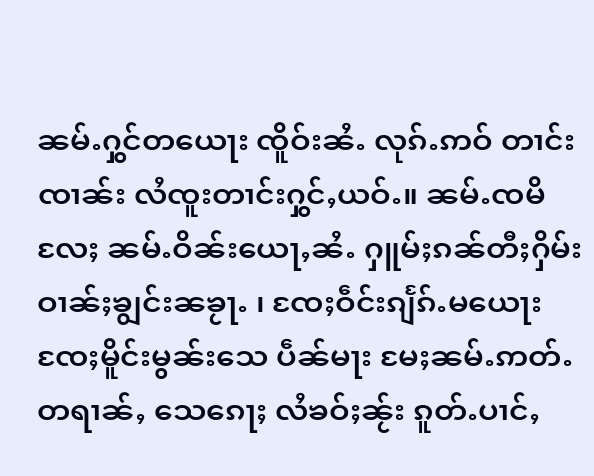ၼမ်ႉႁွင်တယေႃး ၸိူဝ်းၼႆႉ လုၵ်ႉဢဝ် တၢင်းၸၢၼ်း လႆၸူးတၢင်းႁွင်ႇယဝ်ႉ။ ၼမ်ႉၸမိ လႄႈ ၼမ်ႉဝိၼ်းယေႃႇၼႆႉ ႁူမ်ႈၵၼ်တီႈႁိမ်း ဝၢၼ်ႈၶျွင်းၼၶႂႃႉ ၊ ၸႄႈဝဵင်းၵျႅၵ်ႉမယေႃးၸႄႈမိူင်းမွၼ်းသေ ပဵၼ်မႃး မႄႈၼမ်ႉဢတ်ႉတရၢၼ်ႇ သေၵေႃႈ လႆၶဝ်ႈၼႂ်း ၵူတ်ႉပၢင်ႇ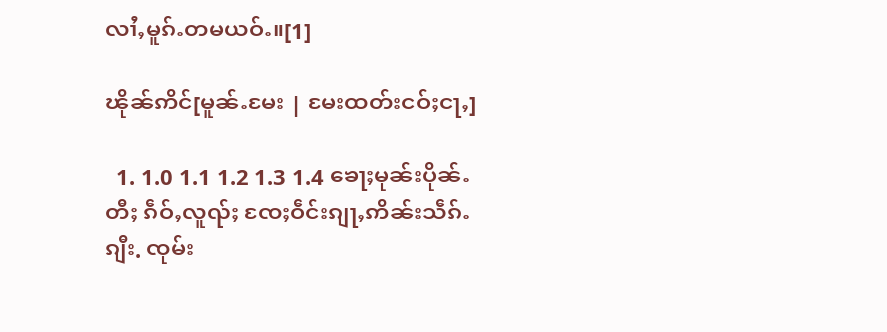လၢႆႇမူၵ်ႉတမယဝ်ႉ။[1]

ၽိုၼ်ဢိင်[မူၼ်ႉမႄး | မႄးထတ်းငဝ်ႈငႃႇ]

  1. 1.0 1.1 1.2 1.3 1.4 ၶေႃႈမုၼ်းပိုၼ်ႉတီႈ ၵဵဝ်ႇလူၺ်ႈ ၸႄႈဝဵင်းၵျႃႇဢိၼ်းသဵၵ်ႉၵျီး. ၸုမ်း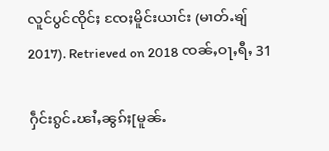လူင်ပွင်ၸိုင်ႈ ၸႄႈမိူင်းယၢင်း (မၢတ်ႉၶျ် 2017). Retrieved on 2018 ၸၼ်ႇဝႃႇရီႇ 31

ႁဵင်းၵွင်ႉၽၢႆႇၼွၵ်ႈ[မူၼ်ႉ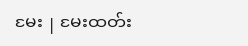မႄး | မႄးထတ်း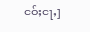ငဝ်ႈငႃႇ]